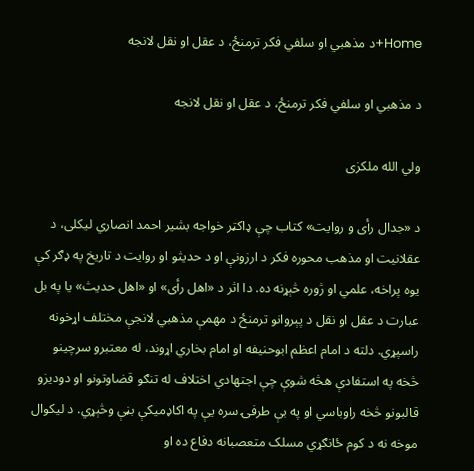Home+د مذهبي او سلفي فکر ترمنځ، د عقل او نقل لانجه

د مذهبي او سلفي فکر ترمنځ، د عقل او نقل لانجه

ولي الله ملکزی

د «جدال رأی و روایت» کتاب چې ډاکټر خواجه بشیر احمد انصاري لیکلی، د عقلانیت او مذهب محوره فکر د ارزونې او د حدیثو او روایت د تاریخ په ډګر کې یوه پراخه، علمي او ژوره څېړنه ده. دا اثر د «اهل رأی» او «اهل حدیث» یا په بل عبارت د عقل او نقل د پېروانو ترمنځ د مهمې مذهبي لانجې مختلف اړخونه راسپړي. دلته د امام اعظم ابوحنیفه او امام بخاري اړوند، له معتبرو سرچینو څخه په استفادې هڅه شوې چې اجتهادي اختلاف له تنګو قضاوتونو او دودیزو قالبونو څخه راوباسي او په بې طرفۍ سره یې په اکاډمیکې بڼې وڅېړي. د لیکوال موخه نه د کوم ځانګړي مسلک متعصبانه دفاع ده او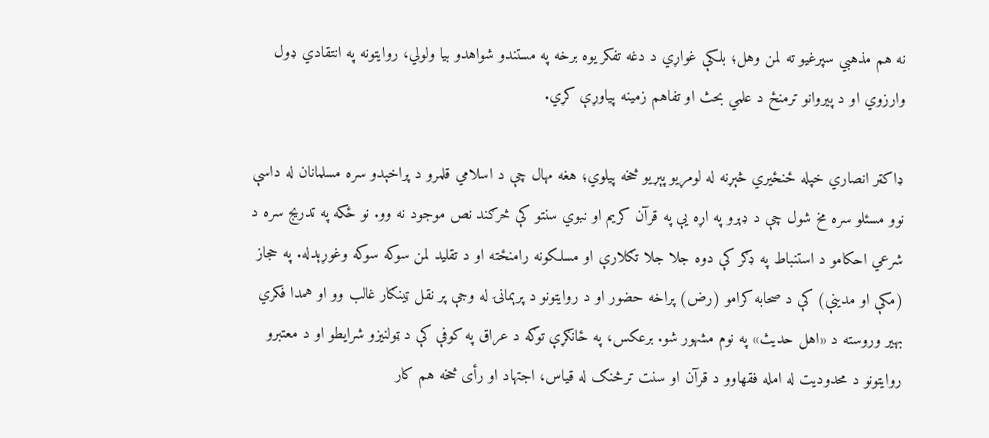نه هم مذهبي سپرغیو ته لمن وهل؛ بلکې غواړي د دغه تفکر یوه برخه په مستندو شواهدو بیا ولولي، روایتونه په انتقادي ډول وارزوي او د پیروانو ترمنځ د علمي بحث او تفاهم زمینه پیاوړې کړي.

ډاکټر انصاري خپله ځنځیري څېړنه له لومړیو پېړیو څخه پیلوي؛ هغه مهال چې د اسلامي قلمرو د پراخېدو سره مسلمانان له داسې نوو مسئلو سره مخ شول چې د ډېرو په اړه یې په قرآن کریم او نبوي سنتو کې څرګند نص موجود نه وو. نو ځکه په تدریج سره د شرعي احکامو د استنباط په ډګر کې دوه جلا جلا تګلارې او مسلکونه رامنځته او د تقلید لمن سوکه سوکه وغوړېدله. په حجاز (مکې او مدینې) کې د صحابه کرامو (رض) پراخه حضور او د روایتونو د پرېمانۍ له وجې پر نقل ټینګار غالب وو او همدا فکري بهیر وروسته د «اهل حدیث» په نوم مشهور شو. برعکس، په ځانګړې توګه د عراق په کوفې کې د ټولنیزو شرایطو او د معتبرو روایتونو د محدودیت له امله فقهاوو د قرآن او سنت ترڅنګ له قیاس، اجتهاد او رأی څخه هم کار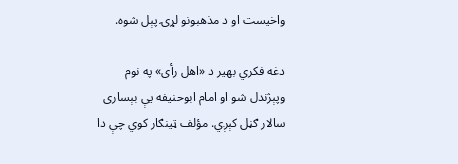واخیست او د مذهبونو لړۍ پېل شوه.

دغه فکري بهیر د «اهل رأی» په نوم وپېژندل شو او امام ابوحنیفه یې بېساری سالار ګڼل کېږي. مؤلف ټینګار کوي چې دا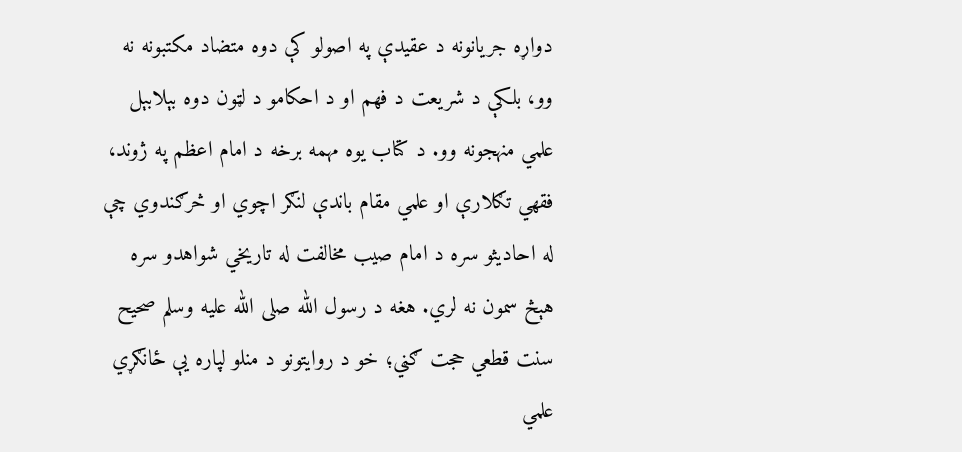دواړه جریانونه د عقیدې په اصولو کې دوه متضاد مکتبونه نه وو، بلکې د شریعت د فهم او د احکامو د لټون دوه بېلابېل علمي منهجونه وو. د کتاب یوه مهمه برخه د امام اعظم په ژوند، فقهي تګلارې او علمي مقام باندې لنګر اچوي او څرګندوي چې له احادیثو سره د امام صیب مخالفت له تاریخي شواهدو سره هېڅ سمون نه لري. هغه د رسول الله صلى الله عليه وسلم صحیح سنت قطعي حجت ګڼي؛ خو د روایتونو د منلو لپاره یې ځانګړي علمي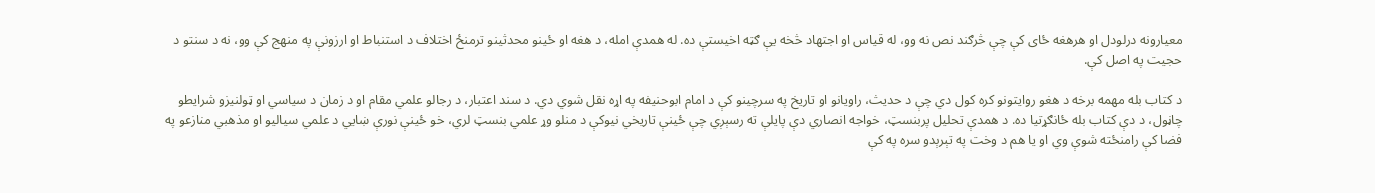معیارونه درلودل او هرهغه ځای کې چې څرګند نص نه وو، له قیاس او اجتهاد څخه یې ګټه اخیستې ده. له همدې امله، د هغه او ځینو محدثینو ترمنځ اختلاف د استنباط او ارزونې په منهج کې وو، نه د سنتو د حجیت په اصل کې.

د کتاب بله مهمه برخه د هغو روایتونو کره کول دي چې د حدیث، راویانو او تاریخ په سرچینو کې د امام ابوحنیفه په اړه نقل شوي دي. د سند اعتبار، د رجالو علمي مقام او د زمان د سیاسي او ټولنیزو شرایطو چاڼول، د دې کتاب بله ځانګړتیا ده. د همدې تحلیل پربنسټ، خواجه انصاري دې پایلې ته رسېږي چې ځینې تاریخي نیوکې د منلو وړ علمي بنسټ لري، خو ځینې نورې ښايي د علمي سیالیو او مذهبي منازعو په فضا کې رامنځته شوې وي او یا هم د وخت په تېرېدو سره په کې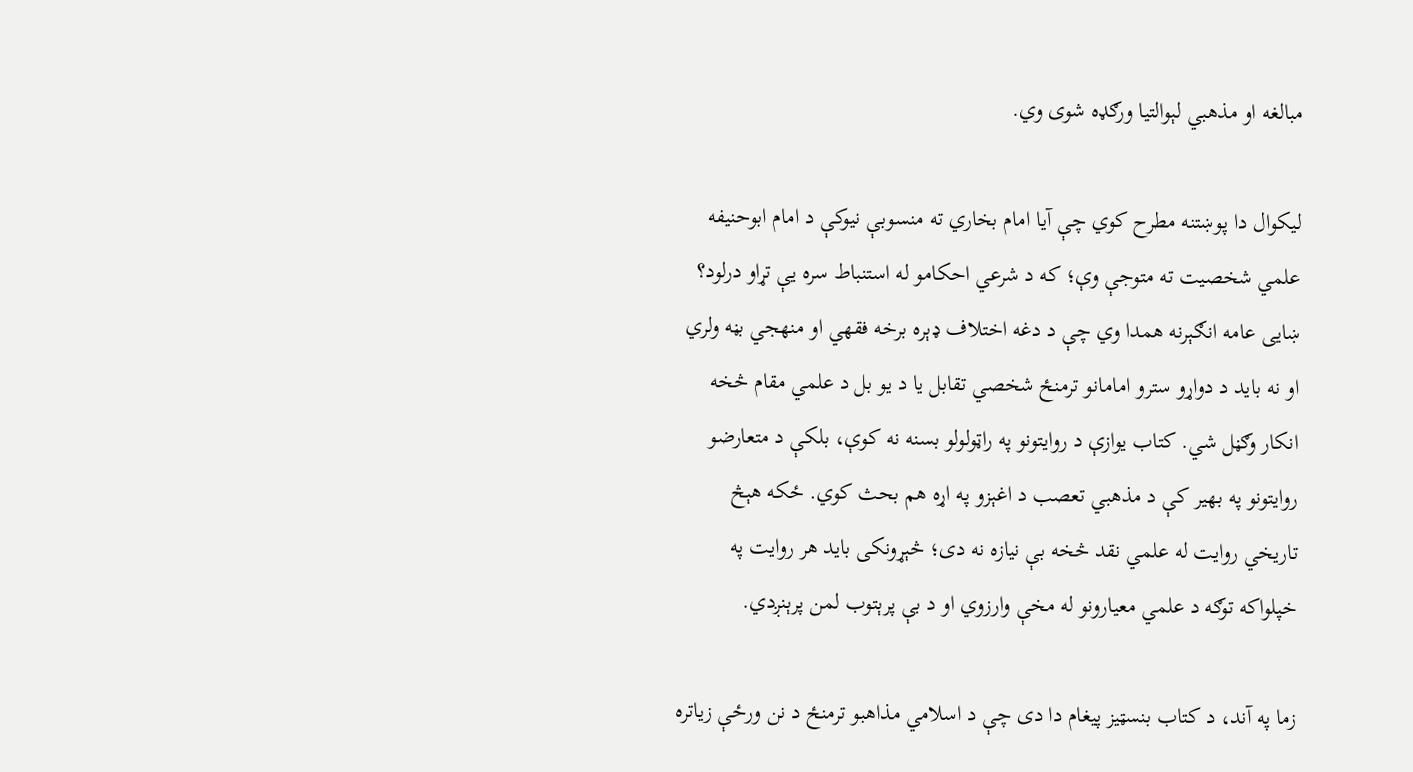مبالغه او مذهبي لېوالتیا ورګډه شوی وي.

لیکوال دا پوښتنه مطرح کوي چې آیا امام بخاري ته منسوبې نیوکې د امام ابوحنیفه علمي شخصیت ته متوجې وې؛ که د شرعي احکامو له استنباط سره یې تړاو درلود؟ ښايی عامه انګېرنه همدا وي چې د دغه اختلاف ډېره برخه فقهي او منهجي بڼه ولري او نه باید د دواړو سترو امامانو ترمنځ شخصي تقابل یا د یو بل د علمي مقام څخه انکار وګڼل شي. کتاب یوازې د روایتونو په راټولولو بسنه نه کوې، بلکې د متعارضو روایتونو په بهیر کې د مذهبي تعصب د اغېزو په اړه هم بحث کوي. ځکه هېڅ تاریخي روایت له علمي نقد څخه بې‌ نیازه نه دی؛ څېړونکی باید هر روایت په خپلواکه توګه د علمي معیارونو له مخې وارزوي او د بې پرېتوب لمن پرېنږدي.

زما په آند، د کتاب بنسټیز پیغام دا دی چې د اسلامي مذاهبو ترمنځ د نن ورځې زیاتره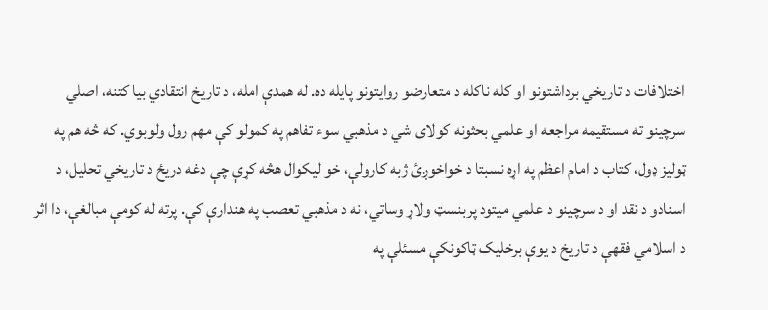اختلافات د تاریخي برداشتونو او کله ناکله د متعارضو روایتونو پایله ده. له همدې امله، د تاریخ انتقادي بیا کتنه، اصلي سرچینو ته مستقیمه مراجعه او علمي بحثونه کولای شي د مذهبي سوء تفاهم په کمولو کې مهم رول ولوبوي. که څه هم په ټولیز ډول، کتاب د امام اعظم په اړه نسبتا د خواخوږئ ژبه کارولې، خو لیکوال هڅه کړې چې دغه دریځ د تاریخي تحلیل، د اسنادو د نقد او د سرچینو د علمي میتود پربنسټ ولاړ وساتي، نه د مذهبي تعصب په هندارې کې. پرته له کومې مبالغې، دا اثر د اسلامي فقهې د تاریخ د یوې برخلیک ټاکونکې مسئلې په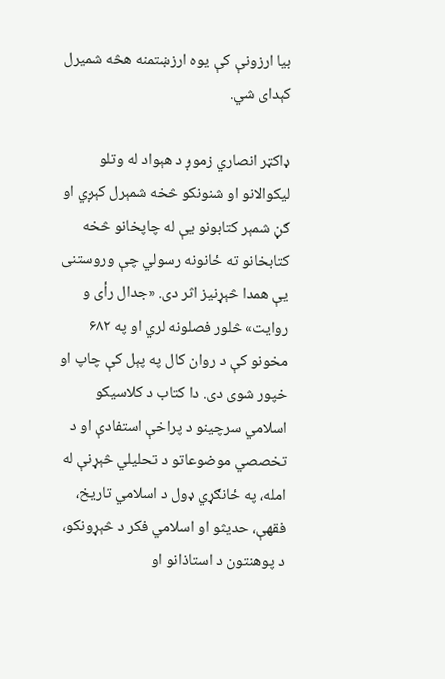بیا ارزونې کې یوه ارزښتمنه هڅه شمیرل کېدای شي.

ډاکټر انصاري زموږ د هېواد له وتلو لیکوالانو او شنونکو څخه شمېرل کېږي او ګڼ شمېر کتابونو یې له چاپخانو څخه کتابخانو ته ځانونه رسولي چې وروستنی یې همدا څېړنیز اثر دی. «جدال رأی و روایت» څلور فصلونه لري او په ۶۸۲ مخونو کې د روان کال په پېل کې چاپ او خپور شوی دی. دا کتاب د کلاسیکو اسلامي سرچینو د پراخې استفادې او د تخصصي موضوعاتو د تحلیلي څېړنې له امله، په ځانګړي ډول د اسلامي تاریخ، فقهې، حدیثو او اسلامي فکر د څېړونکو، د پوهنتون د استاذانو او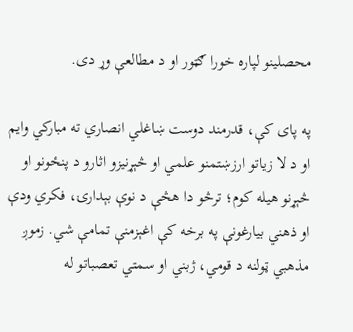محصلینو لپاره خورا ګټور او د مطالعې وړ دی.

په پای کې، قدرمند دوست ښاغلي انصاري ته مبارکي وایم او د لا زیاتو ارزښتمنو علمي او څېړنیزو اثارو د پنځونو او څېړنو هیله کوم؛ ترڅو دا هڅې د نوې بېدارۍ، فکري ودې او ذهني بیارغونې په برخه کې اغېزمنې تمامې شي. زموږ مذهبي ټولنه د قومي، ژبني او سمتي تعصباتو له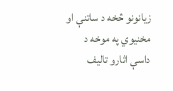زیانونو څخه د ساتنې او مخنیوي په موخه د داسې اثارو تالیف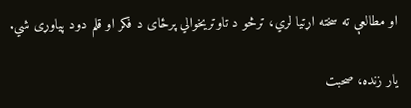او مطالعې ته سخته اړتیا لري، ترڅو د تاوتریخوالي پرځای د فکر او قلم دود پیاوړی شي.

یار زنده، صحبت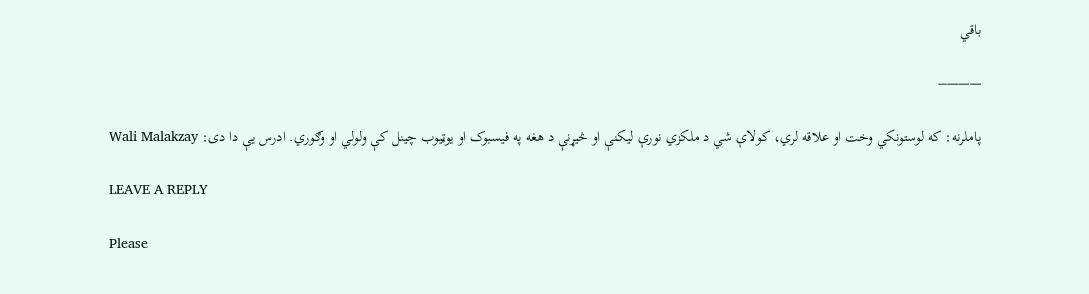باقي

———–

پاملرنه: که لوستونکي وخت او علاقه لري، کولاې شي د ملکزي نورې لیکنې او څیړنې د هغه په فیسبوک او یوټیوب چینل کې ولولي او وګوري. ادرس یې دا دی: Wali Malakzay

LEAVE A REPLY

Please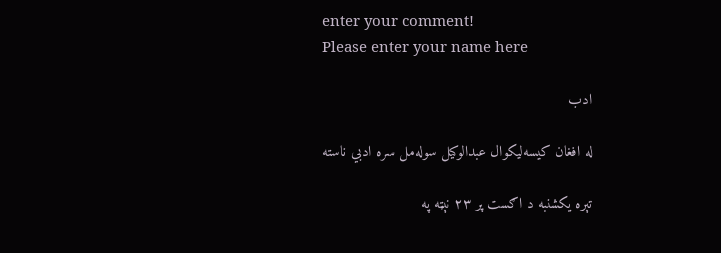enter your comment!
Please enter your name here

ادب

له افغان کیسه‌لیکوال عبدالوکیل سوله‌مل سره ادبي ناسته

تېره یکشنبه د اګست پر ۲۳ نېټه په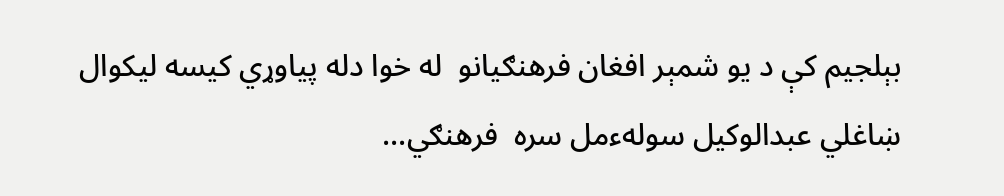بېلجیم کې د یو شمېر افغان فرهنګیانو  له خوا دله پیاوړي کیسه لیکوال ښاغلي عبدالوکیل سولهءمل سره  فرهنګي...